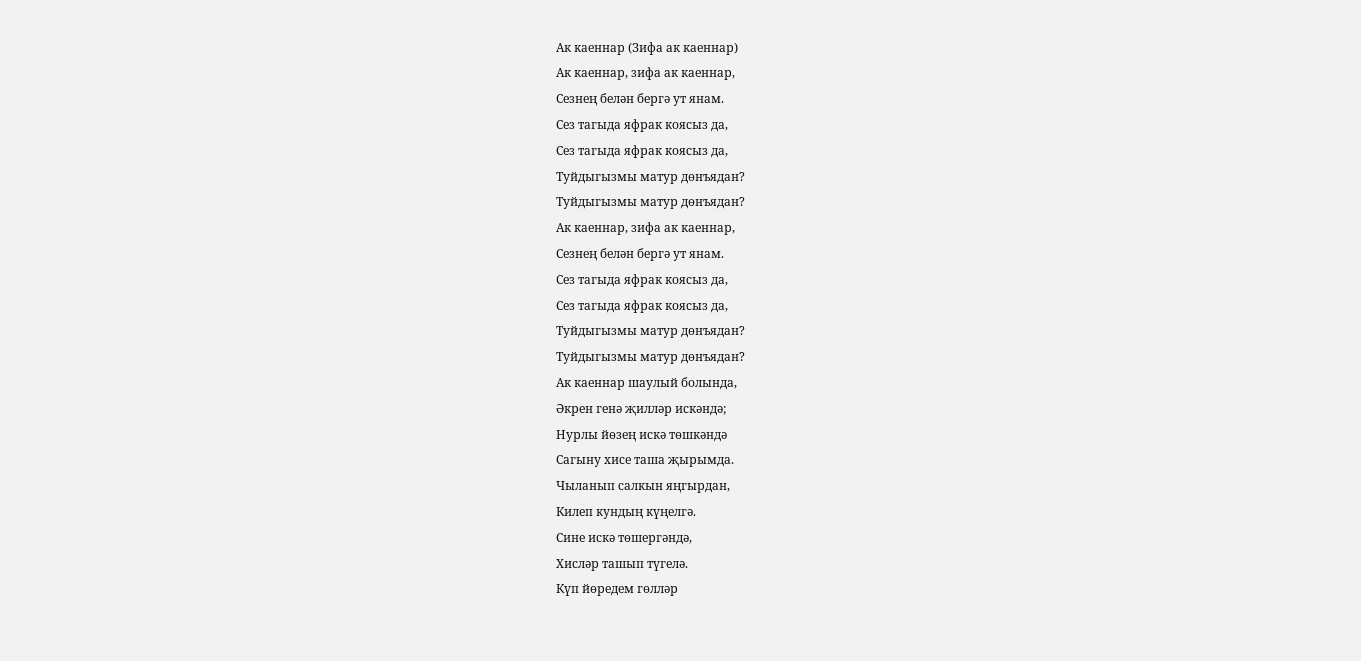Ак каеннар (Зифа ак каеннар)
Ак каеннар, зифа ак каеннар,
Сезнең белән бергә ут янам.
Сез тагыда яфрак коясыз да,
Сез тагыда яфрак коясыз да,
Туйдыгызмы матур дөнъядан?
Туйдыгызмы матур дөнъядан?
Ак каеннар, зифа ак каеннар,
Сезнең белән бергә ут янам.
Сез тагыда яфрак коясыз да,
Сез тагыда яфрак коясыз да,
Туйдыгызмы матур дөнъядан?
Туйдыгызмы матур дөнъядан?
Ак каеннар шаулый болында,
Әкрен генә җилләр искәндә;
Нурлы йөзең искә төшкәндә
Сагыну хисе таша җырымда.
Чыланып салкын яңгырдан,
Килеп кундың күңелгә.
Сине искә төшергәндә,
Хисләр ташып түгелә.
Күп йөредем гөлләр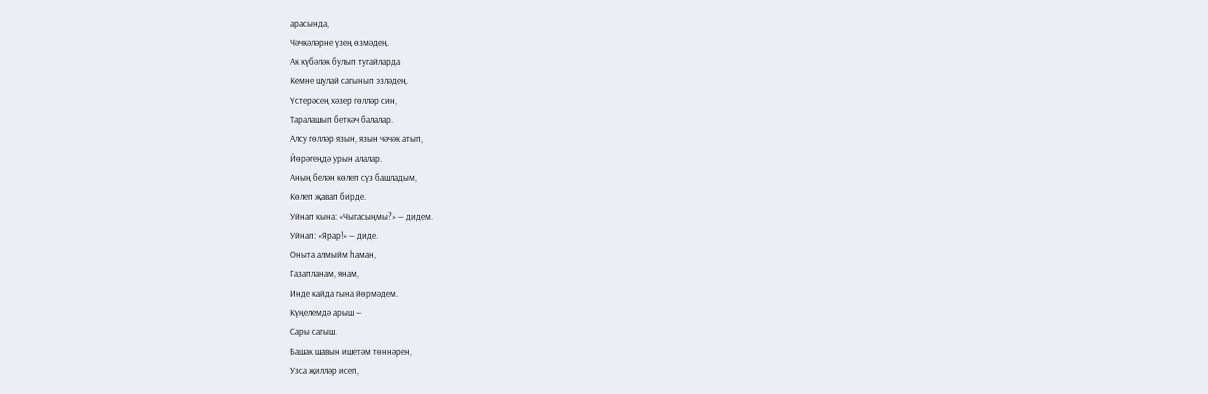арасында,
Чәчкәләрне үзең өзмәдең.
Ак күбәләк булып тугайларда
Кемне шулай сагынып эзләдең.
Үстерәсең хәзер гөлләр син,
Таралашып беткәч балалар.
Алсу гөлләр язын, язын чәчәк атып,
Йөрәгеңдә урын алалар.
Аның белән көлеп сүз башладым,
Көлеп җавап бирде.
Уйнап кына: «Чыгасыңмы?» — дидем.
Уйнап: «Ярар!» — диде.
Оныта алмыйм һаман,
Газапланам, янам,
Инде кайда гына йөрмәдем.
Күңелемдә арыш —
Сары сагыш.
Башак шавын ишетәм төннәрен,
Узса җилләр исеп,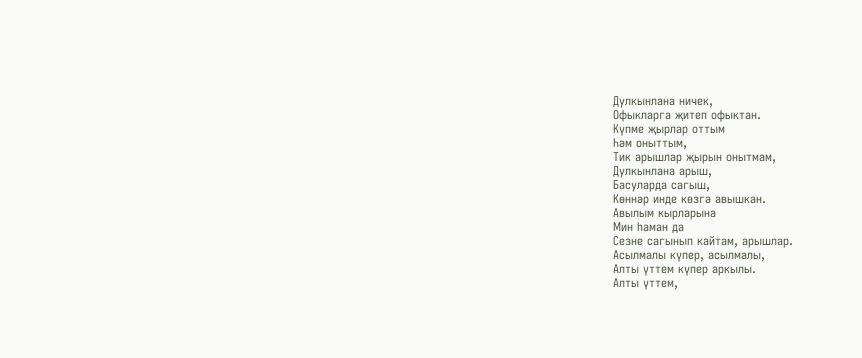Дулкынлана ничек,
Офыкларга җитеп офыктан.
Күпме җырлар оттым
Һәм оныттым,
Тик арышлар җырын онытмам,
Дулкынлана арыш,
Басуларда сагыш,
Көннәр инде көзгә авышкан.
Авылым кырларына
Мин һаман да
Сезне сагынып кайтам, арышлар.
Асылмалы күпер, асылмалы,
Алты үттем күпер аркылы.
Алты үттем,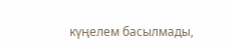күңелем басылмады,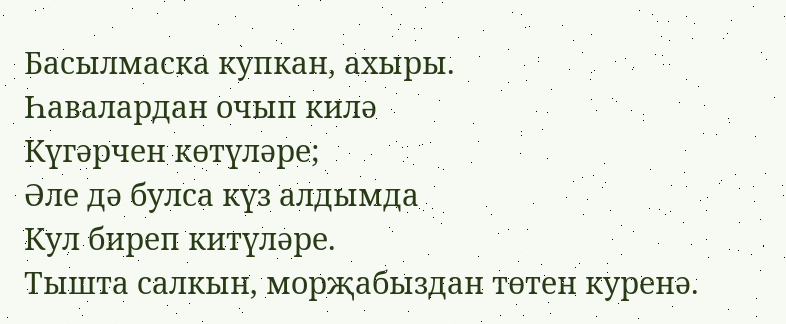Басылмаска купкан, ахыры.
Һавалардан очып килә
Күгәрчен көтүләре;
Әле дә булса күз алдымда
Кул биреп китүләре.
Тышта салкын, морҗабыздан төтен куренә.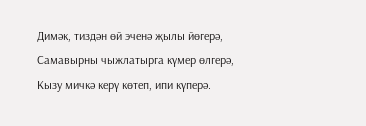Димәк, тиздән өй эченә җылы йөгерә,
Самавырны чыжлатырга күмер өлгерә,
Кызу мичкә керү көтеп, ипи күперә.